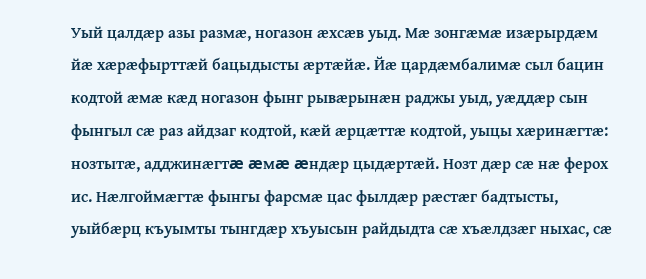Уый цалдæр азы размæ, ногазон æхсæв уыд. Мæ зонгæмæ изæрырдæм йæ хæрæфырттæй бацыдысты æртæйæ. Йæ цардæмбалимæ сыл бацин кодтой æмæ кæд ногазон фынг рывæрынæн раджы уыд, уæддæр сын фынгыл сæ раз айдзаг кодтой, кæй æрцæттæ кодтой, уыцы хæринæгтæ: нозтытæ, адджинæгтæ æмæ æндæр цыдæртæй. Нозт дæр сæ нæ ферох ис. Нæлгоймæгтæ фынгы фарсмæ цас фылдæр рæстæг бадтысты, уыйбæрц къуымты тынгдæр хъуысын райдыдта сæ хъæлдзæг ныхас, сæ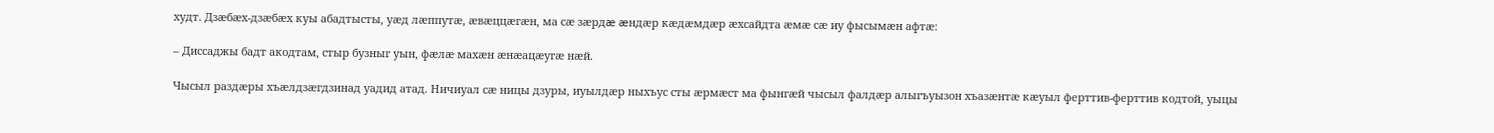худт. Дзæбæх-дзæбæх куы абадтысты, уæд лæппутæ, æвæццæгæн, ма сæ зæрдæ æндæр кæдæмдæр æхсайдта æмæ сæ иу фысымæн афтæ:

– Диссаджы бадт акодтам, стыр бузныг уын, фæлæ махæн æнæацæугæ нæй.

Чысыл раздæры хъæлдзæгдзинад уадид атад. Ничиуал сæ ницы дзуры, иуылдæр ныхъус сты æрмæст ма фынгæй чысыл фалдæр алыгъуызон хъазæнтæ кæуыл ферттив-ферттив кодтой, уыцы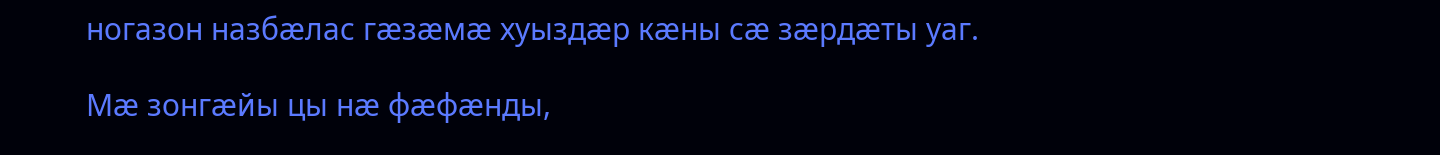ногазон назбæлас гæзæмæ хуыздæр кæны сæ зæрдæты уаг.

Мæ зонгæйы цы нæ фæфæнды,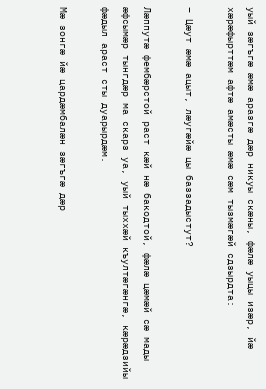уый зæгъгæ æмæ аразгæ дæр никуы скæны, фæлæ уыцы изæр, йæ хæрæфырттæм афтæ амæсты æмæ сæм тызмæгæй сдзырдта:

– Цæут æмæ ацыт, лæугæйæ цы баззадыстут?

Лæппутæ фембæрстой раст кæй нæ бакодтой, фæлæ цæмæй сæ мады æфсымæр тынгдæр ма скарз уа, уый тыххæй къултæгæнгæ, кæрæдзийы фæдыл араст сты дуарырдæм.

Мæ зонгæ йæ цардæмбалæн зæгъгæ дæр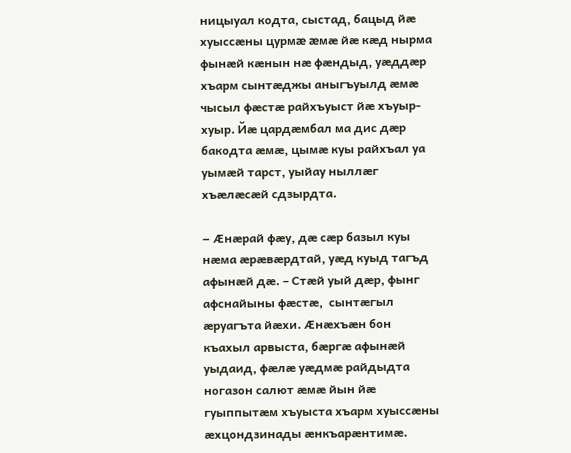ницыуал кодта, сыстад, бацыд йæ хуыссæны цурмæ æмæ йæ кæд нырма фынæй кæнын нæ фæндыд, уæддæр хъарм сынтæджы аныгъуылд æмæ чысыл фæстæ райхъуыст йæ хъуыр-хуыр. Йæ цардæмбал ма дис дæр бакодта æмæ, цымæ куы райхъал уа уымæй тарст, уыйау ныллæг хъæлæсæй сдзырдта.

– Æнæрай фæу, дæ сæр базыл куы нæма æрæвæрдтай, уæд куыд тагъд афынæй дæ. – Стæй уый дæр, фынг афснайыны фæстæ,  сынтæгыл æруагъта йæхи. Æнæхъæн бон къахыл арвыста, бæргæ афынæй уыдаид, фæлæ уæдмæ райдыдта ногазон салют æмæ йын йæ гуыппытæм хъуыста хъарм хуыссæны  æхцондзинады æнкъарæнтимæ.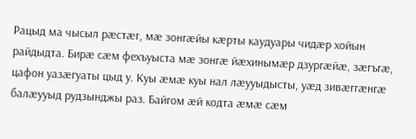Рацыд ма чысыл рæстæг, мæ зонгæйы кæрты каудуары чидæр хойын райдыдта. Бирæ сæм фехъуыста мæ зонгæ йæхинымæр дзургæйæ, зæгъгæ, цафон уазæгуаты цыд у. Куы æмæ куы нал лæууыдысты, уæд зивæггæнгæ  балæууыд рудзынджы раз. Байгом æй кодта æмæ сæм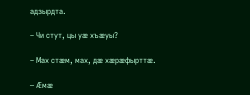адзырдта.

– Чи стут, цы уæ хъæуы?

– Мах стæм, мах, дæ хæрæфырттæ.

– Æмæ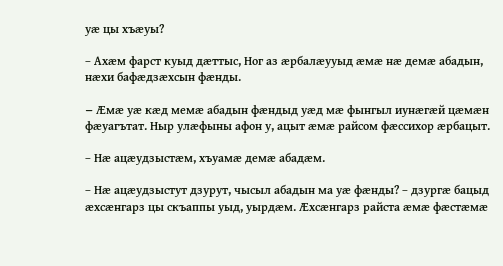уæ цы хъæуы?

– Ахæм фарст куыд дæттыс, Ног аз æрбалæууыд æмæ нæ демæ абадын, нæхи бафæдзæхсын фæнды.

– Æмæ уæ кæд мемæ абадын фæндыд уæд мæ фынгыл иунæгæй цæмæн фæуагътат. Ныр улæфыны афон у, ацыт æмæ райсом фæссихор æрбацыт.

– Нæ ацæудзыстæм, хъуамæ демæ абадæм.

– Нæ ацæудзыстут дзурут, чысыл абадын ма уæ фæнды? – дзургæ бацыд æхсæнгарз цы скъаппы уыд, уырдæм. Æхсæнгарз райста æмæ фæстæмæ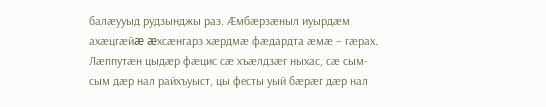балæууыд рудзынджы раз. Æмбæрзæныл иуырдæм ахæцгæйæ æхсæнгарз хæрдмæ фæдардта æмæ – гæрах. Лæппутæн цыдæр фæцис сæ хъæлдзæг ныхас, сæ сым-сым дæр нал райхъуыст, цы фесты уый бæрæг дæр нал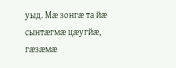уыд. Мæ зонгæ та йæ сынтæгмæ цæугйæ, гæзæмæ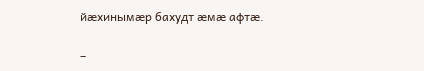йæхинымæр бахудт æмæ афтæ.

–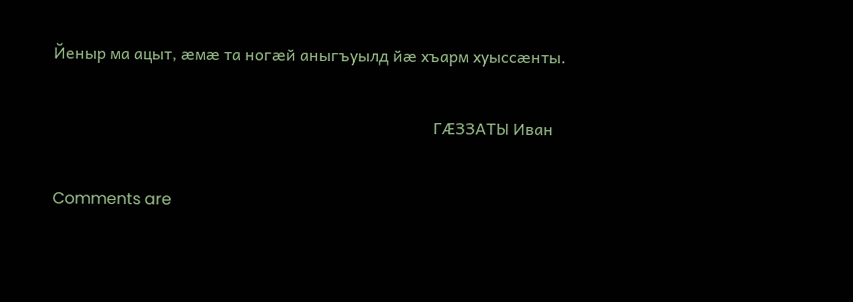Йеныр ма ацыт, æмæ та ногæй аныгъуылд йæ хъарм хуыссæнты.

                                                                                               ГÆЗЗАТЫ Иван

Comments are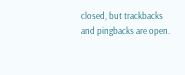closed, but trackbacks and pingbacks are open.